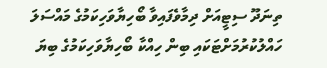ތިނަދޫ ސިޓީއަށް ދިމާވެފައިވާ ބޯހިޔާވަހިކަމުގެ މައްސަލަ ހައްލުކުރުމަށްޓަކައި ބިން ހިއްކާ ބޯހިޔާވަހިކަމުގެ ބިޔަ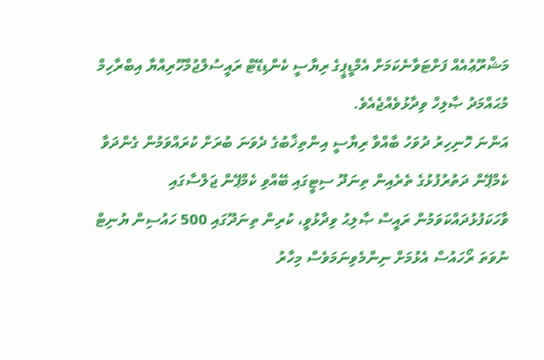މަޝްރޫޢުއެއް ފަށްޓަވާނެކަމަށް އެމްޑީޕީގެ ރިޔާސީ ކެންޑިޑޭޓް ރައީސުލްޖުމްހޫރިއްޔާ އިބްރާހިމް މުޙައްމަދު ޞާލިހް ވިދާޅުވެއްޖެއެވެ.
އަންނަ ހޮނިހިރު ދުވަހު ބާއްވާ ރިޔާސީ އިންތިޚާބުގެ ދެވަނަ ބުރަށް ކުރައްވަމުން ގެންދަވާ ކެމްޕޭން ދަތުރުފުޅުގެ ތެރެއިން ތިނަދޫ ސިޓީގައި ބޭއްވި ކެމްޕޭން ޖަލްސާގައި ވާހަކަފުޅުދައްކަވަމުން ރައީސް ޞާލިޙު ވިދާޅުވީ، ކުރިން ތިނަދޫގައި 500 ހައުސިން ޔުނިޓް ނުވަތަ ރޯހައުސް އެޅުމަށް ނިންމެވިނަމަވެސް މިހާރު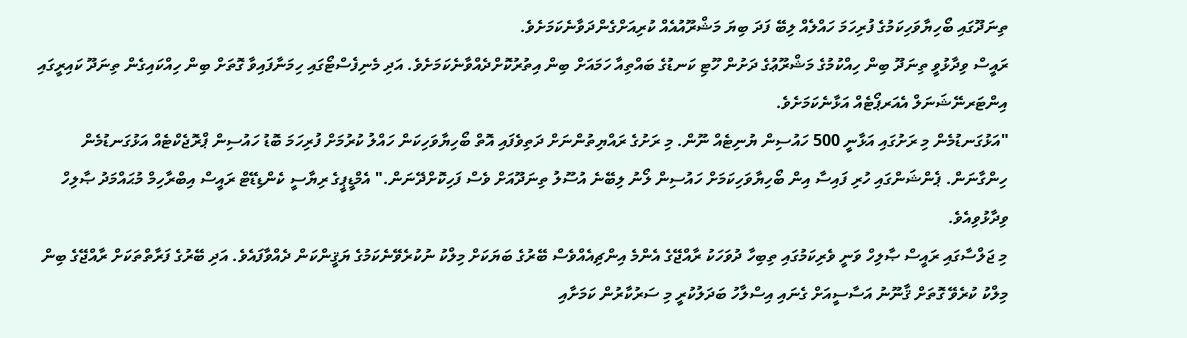ތިނަދޫގައި ބޯހިޔާވަހިކަމުގެ ފުރިހަމަ ހައްލެއް ލިބޭ ފަދަ ބިޔަ މަޝްރޫއުއެއް ކުރިއަށްގެންދަވާނެކަމަށެވެ.
ރައީސް ވިދާޅުވީ ތިނަދޫ ބިން ހިއްކުމުގެ މަޝްރޫޢުގެ ދަށުން ހޫޓި ކަނޑުގެ ބައްތިއާ ހަމައަށް ބިން އިތުރުކޮށްދެއްވާނެކަމަށެވެ. އަދި މެނިފެސްޓޯގައި ހިމަނާފައިވާ ގޮތަށް ބިން ހިއްކައިގެން ތިނަދޫ ކައިރީގައި އިންޓަރނޭޝަނަލް އެއަރޕޯޓެއް އަޅާނެކަމަށެވެ.
"އަޅުގަނޑުމެން މި ރަށުގައި އަޅާނީ 500 ހައުސިން ޔުނިޓެއް ނޫން. މި ރަށުގެ ރައްޔިތުންނަށް ދަތިވެފައި އޮތް ބޯހިޔާވަހިކަން ހައްލު ކުރުމަށް ފުރިހަމަ ބޮޑު ހައުސިން ޕްރޮޖެކްޓެއް އަޅުގަނޑުމެން ހިންގާނަން. ޕެންޝަންގައި ހުރި ފައިސާ އިން ބޯހިޔާވަހިކަމަށް ހައުސިން ލޯނު ލިބޭނެ އުސޫލު ތިނަދޫއަށް ވެސް ފަހިކޮށްދޭނަން." އެމްޑީޕީގެ ރިޔާސީ ކެންޑިޑޭޓް ރައީސް އިބްރާހިމް މުޙައްމަދު ޞާލިހް ވިދާޅުވިއެވެ.
މި ޖަލްސާގައި ރައީސް ޞާލިހް ވަނީ ވެރިކަމުގައި ތިބިހާ ދުވަހަކު ރާއްޖޭގެ އެންމެ އިންޗިއެއްވެސް ބޭރުގެ ބަޔަކަށް މިލްކު ނުކުރެވޭނެކަމުގެ ޔަޤީންކަން ދެއްވާފައެވެ. އަދި ބޭރުގެ ފަރާތްތަކަށް ރާއްޖޭގެ ބިން މިލްކު ކުރެވޭ ގޮތަށް ޤާނޫނު އަސާސީއަށް ގެނައި އިސްލާހު ބަދަލުކުރީ މި ސަރުކާރުން ކަމަށާއި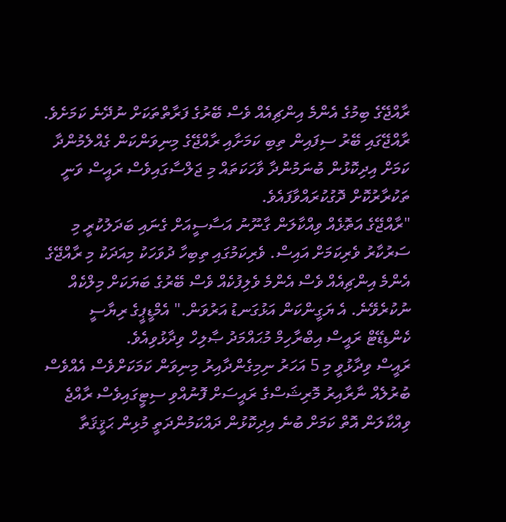ރާއްޖޭގެ ބިމުގެ އެންމެ އިންޗިއެއް ވެސް ބޭރުގެ ފަރާތްތަކަށް ނުދޭނެ ކަމަށެވެ.
ރާއްޖޭގައި ބޭރު ސިފައިން ތިބި ކަމަށާއި ރާއްޖޭގެ މިނިވަންކަން ގެއްލެމުންދާ ކަމަށް އިދިކޮޅުން ބުނަމުންދާ ވާހަކަތައް މި ޖަލްސާގައިވެސް ރައީސް ވަނީ ތަކުރާރުކޮށް ދޮގުކުރައްވާފައެވެ.
"ރާއްޖޭގެ އަތޮޅެއް ވިއްކާލަން ގާނޫނު އަސާސީއަށް ގެނައި ބަދަލުކުރީ މި ސަރުކާރު ވެރިކަމަށް އައިސް. ވެރިކަމުގައި ތިބިހާ ދުވަހަކު މިއަދަކު މި ރާއްޖޭގެ އެންމެ އިންޗިއެއް ވެސް އެންމެ ވެލިފުކެއް ވެސް ބޭރުގެ ބަޔަކަށް މިލްކެއް ނުކުރެވޭނެ. އެ ޔަގީންކަން އަޅުގަނޑު އަރުވަން." އެމްޑީޕީގެ ރިޔާސީ ކެންޑިޑޭޓް ރައީސް އިބްރާހިމް މުޙައްމަދު ޞާލިހް ވިދާޅުވިއެވެ.
ރައީސް ވިދާޅުވީ މި 5 އަހަރު ނިމިގެންދާއިރު މިނިވަން ކަމަކަށްވެސް އެއްވެސް ބުރުލެއް ނާރާއިރު މޮރިޝަސްގެ ރައީސަށް ފޮނުއްވި ސިޓީގައިވެސް ރާއްޖެ ވިއްކާލަން އޮތް ކަމަށް ބުނެ އިދިކޮޅުން ދައްކަމުންދަތީ މުޅިން ޙަޤީޤަތާ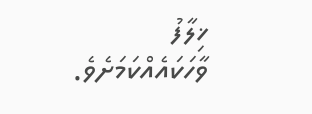ޚިލާފު ވާހަކައެއްކަމަށެވެ.